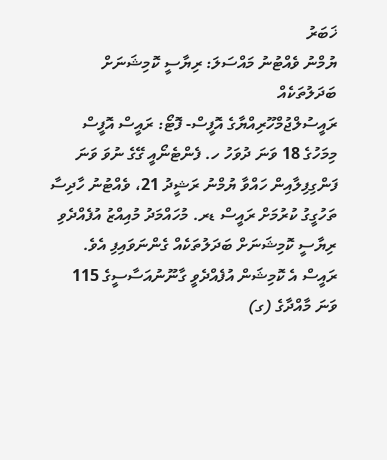ޚަބަރު
ޔުމްނު ވެއްޓުނު މައްސަލަ: ރިޔާސީ ކޮމިޝަނަށް ބަދަލުތަކެއް
ރައީސުލްޖުމްހޫރިއްޔާގެ އޮފީސް- ފޮޓޯ: ރައީސް އޮފީސް
މިމަހުގެ 18 ވަނަ ދުވަހު ހ. ފެންޓެނޯއީ ގޭގެ ނުވަ ވަނަ ފަންގިފިލާއިން ހައްވާ ޔުމްނު ރަޝީދު 21، ވެއްޓުނު ހާދިސާ ތަހުގީގު ކުރުމަށް ރައީސް ޑރ. މުހައްމަދު މުއިއްޒު އުފެއްދެވި ރިޔާސީ ކޮމިޝަނަށް ބަދަލުތަކެއް ގެންނަވައިފި އެވެ.
ރައީސް އެ ކޮމިޝަން އުފެއްދެވީ ގާނޫނުއަސާސީގެ 115 ވަނަ މާއްދާގެ (ގ)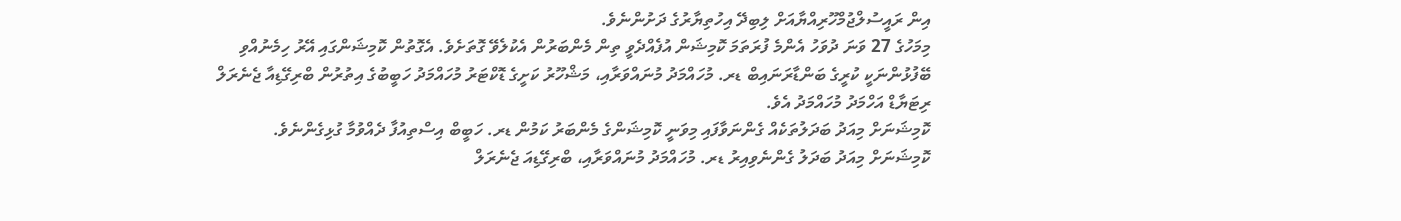އިން ރައީސުލްޖުމްހޫރިއްޔާއަށް ލިބިދޭ އިހުތިޔާރުގެ ދަށުންނެވެ.
މިމަހުގެ 27 ވަނަ ދުވަހު އެންމެ ފުރަތަމަ ކޮމިޝަން އުފެއްދެވީ ތިން މެންބަރުން އެކުލެވޭ ގޮތަށެވެ. އެގޮތުން ކޮމިޝަންގައި އޭރު ހިމެނުއްވި ބޭފުޅުންނަކީ ކުރީގެ ބަންޑާރަނައިބް ޑރ. މުހައްމަދު މުނައްވަރާއި، މަޝްހޫރު ކަށީގެ ޑޮކްޓަރު މުހައްމަދު ހަބީބުގެ އިތުރުން ބްރިގޭޑިއާ ޖެނެރަލް ރިޓަޔާޑް އަހްމަދު މުހައްމަދު އެވެ.
ކޮމިޝަނަށް މިއަދު ބަދަލުތަކެއް ގެންނަވާފައި މިވަނީ ކޮމިޝަންގެ މެންބަރު ކަމުން ޑރ. ހަބީބް އިސްތިއުފާ ދެއްވުމާ ގުޅިގެންނެވެ.
ކޮމިޝަނަށް މިއަދު ބަދަލު ގެންނެވިއިރު ޑރ. މުހައްމަދު މުނައްވަރާއި، ބްރިގޭޑިއަ ޖެނެރަލް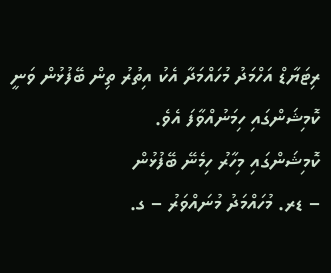ރިޓަޔާޑް އަހްމަދު މުހައްމަދާ އެކު އިތުރު ތިން ބޭފުޅުން ވަނީ ކޮމިޝަންގައި ހިމަނުއްވާފަ އެވެ.
ކޮމިޝަންގައި މިހާރު ހިމެނޭ ބޭފުޅުން
– ޑރ. މުހައްމަދު މުނައްވަރު – ގ.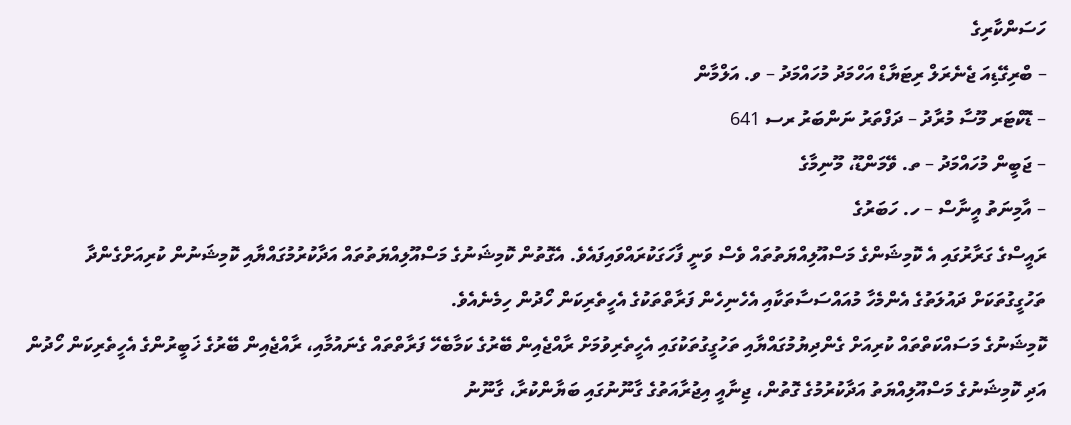ހަސަންކާރިގެ
– ބްރިގޭޑިއަ ޖެނެރަލް ރިޓަޔާޑް އަހްމަދު މުހައްމަދު – ވ. އަލްމާން
– ޑޮކްޓަރ މޫސާ މުރާދު – ދަފްތަރު ނަންބަރު ރސ 641
– ޖަބީން މުހައްމަދު – ތ. ވޭމަންޑޫ، މޫނިމާގެ
– އާމިނަތު އީނާސް – ހ. ހަބަރުގެ
ރައީސްގެ ގަރާރުގައި އެ ކޮމިޝަންގެ މަސްއޫލިއްޔަތުތައް ވެސް ވަނީ ފާހަގަކުރައްވައިފައެވެ. އެގޮތުން ކޮމިޝަނުގެ މަސްއޫލިއްޔަތުތައް އަދާކުރުމުގައްޔާއި ކޮމިޝަނުން ކުރިއަށްގެންދާ ތަހުގީގުތަކަށް ދައުލަތުގެ އެންމެހާ މުއައްސަސާތަކާއި އެހެނިހެން ފަރާތްތަކުގެ އެހީތެރިކަން ހޯދުން ހިމެނެއެވެ.
ކޮމިޝަނުގެ މަސައްކަތްތައް ކުރިއަށް ގެންދިޔުމުގައްޔާއި ތަހުގީގުތަކުގައި އެހީތެރިވުމަށް ރާއްޖެއިން ބޭރުގެ ކަމާބެހޭ ފަރާތްތައް ގެނައުމާއި، ރާއްޖެއިން ބޭރުގެ ޚަބީރުންގެ އެހީތެރިކަން ހޯދުން އަދި ކޮމިޝަނުގެ މަސްއޫލިއްޔަތު އަދާކުރުމުގެ ގޮތުން، ޖިނާއީ އިޖުރާއަތުގެ ގާނޫނުގައި ބަޔާންކުރާ، ގާނޫނު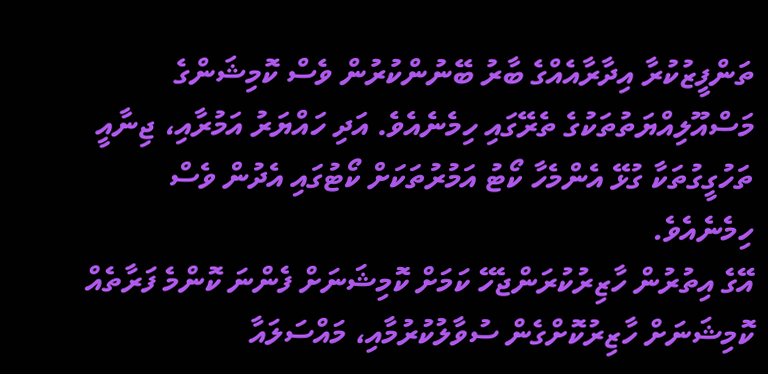ތަންފީޒުކުރާ އިދާރާއެއްގެ ބާރު ބޭނުންކުރުން ވެސް ކޮމިޝަންގެ މަސްއޫލިއްޔަތުތަކުގެ ތެރޭގައި ހިމެނެއެވެ. އަދި ހައްޔަރު އަމުރާއި، ޖިނާއީ ތަހުގީގުތަކާ ގުޅޭ އެންމެހާ ކޯޓު އަމުރުތަކަށް ކޯޓުގައި އެދުން ވެސް ހިމެނެއެވެ.
އޭގެ އިތުރުން ހާޒިރުކުރަންޖެހޭ ކަމަށް ކޮމިޝަނަށް ފެންނަ ކޮންމެ ފަރާތެއް ކޮމިޝަނަށް ހާޒިރުކޮށްގެން ސުވާލުކުރުމާއި، މައްސަލައާ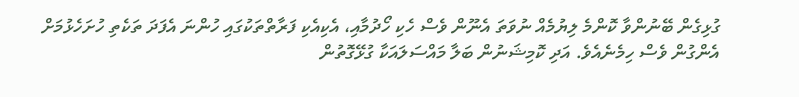ގުޅިގެން ބޭނުންވާ ކޮންމެ ލިޔުމެއް ނުވަތަ އެނޫން ވެސް ހެކި ހޯދުމާއި، އެކިއެކި ފަރާތްތަކުގައި ހުންނަ އެފަދަ ތަކެތި ހުށަހެޅުމަށް އެންގުން ވެސް ހިމެނެއެވެ. އަދި ކޮމިޝަނުން ބަލާ މައްސަލައަކާ ގުޅޭގޮތުން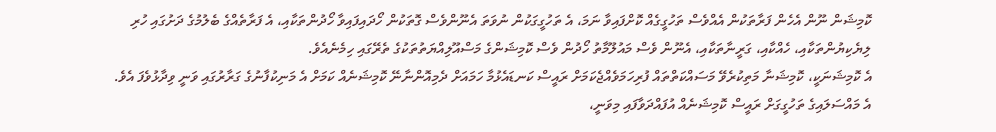ކޮމިޝަން ނޫން އެހެން ފަރާތަކުން އެއްވެސް ތަހުގީގެއް ކޮށްފައިވާ ނަމަ، އެ ތަހުގީގަކުން ނުވަތަ އެނޫންވެސް ގޮތަކުން ހޯދައިފައިވާ ހޯދުންތަކާއި، އެ ފަރާތެއްގެ ބެލުމުގެ ދަށުގައި ހުރި ލިޔެކިޔުންތަކާއި، ހެއްކާއި، ގަރީނާތަކާއި، އެނޫން ވެސް މައުލޫމާތު ހޯދުން ވެސް ކޮމިޝަންގެ މަސްއޫލިއްޔަތުތަކުގެ ތެރޭގައި ހިމެނެއެވެ.
އެ ކޮމިޝަނަކީ، ކޮމިޝަނާ މަތިކުރެވޭ މަސައްކަތްތައް ފުރިހަމަވެއްޖެކަމަށް ރައީސް ކަނޑައެޅުމާ ހަމައަށް ދެމިއޮންނާނޭ ކޮމިޝަނެއް ކަމަށް އެ މަނިކުފާނުގެ ގަރާރުގައި ވަނީ ވިދާޅުވެފަ އެވެ.
އެ މައްސަލައިގެ ތަހުގީގަށް ރައީސް ކޮމިޝަނެއް އުފައްދަވާފައި މިވަނީ،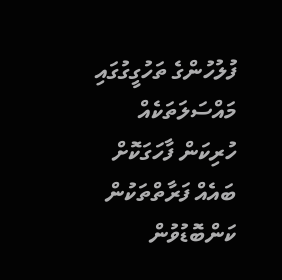ފުލުހުންގެ ތަހުގީގުގައި މައްސަލަތަކެއް ހުރިކަން ފާހަގަކޮށް ބައެއް ފަރާތްތަކުން ކަންބޮޑުވުން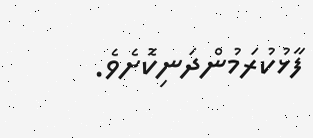ފާޅުކުރަމުންދަނިކޮށެވެ.